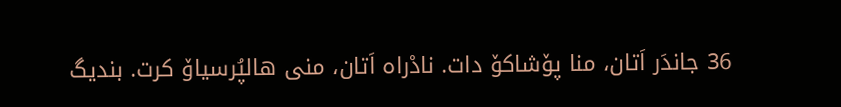36 جاندَر اَتان، منا پۆشاکۆ دات. نادْراه اَتان، منی هالپُرسیاۆ کرت. بندیگ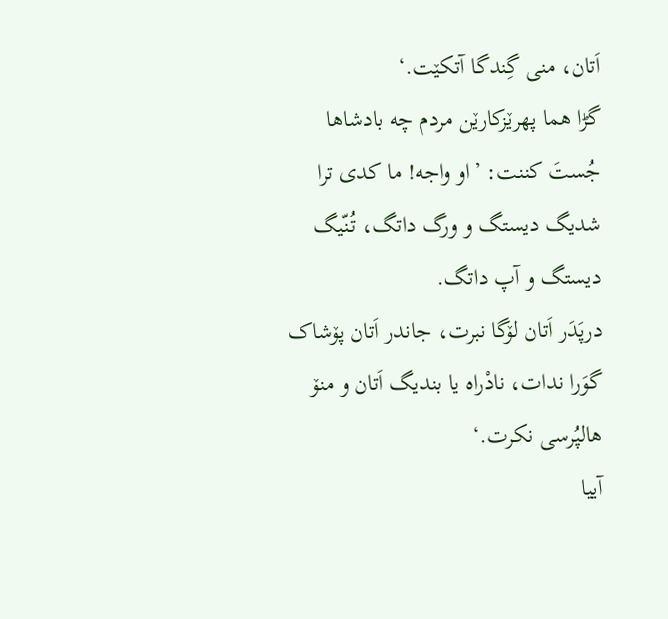اَتان، منی گِندگا آتکێت.‘
گڑا هما پهرێزکارێن مردم چه بادشاها جُستَ کننت: ’او واجه! ما کدی ترا شدیگ دیستگ و ورگ داتگ، تُنّیگ دیستگ و آپ داتگ.
درپَدَر اَتان لۆگا نبرت، جاندر اَتان پۆشاک گوَرا ندات، نادْراه یا بندیگ اَتان و منۆ هالپُرسی نکرت.‘
آییا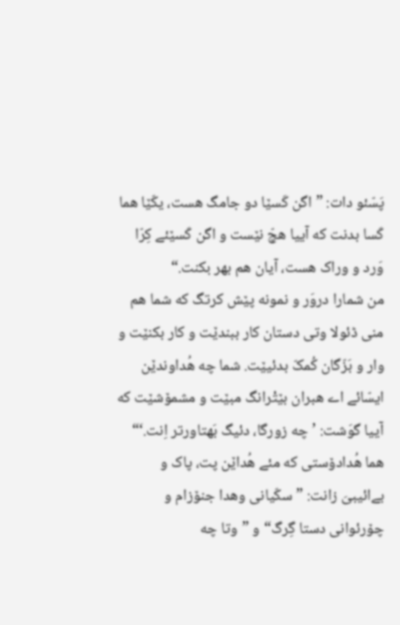پَسّئو دات: ”اگن کَسێا دو جامگ هست، یکّێا هما کَسا بدنت که آییا هچّ نێست و اگن کَسێئے کِرّا وَرد و وراک هست، آیان هم بهر بکنت.“
من شمارا دروَر و نمونه پێش کرتگ که شما هم منی ڈئولا وتی دستان کار ببندێت و کار بکنێت و وار و بَزّگان کُمکّ بدئیێت. شما چه هُداوندێن ایسّائے اے هبران بێتْرانگ مبێت و مشمۆشێت که آییا گوَشت: ’چه زورگا، دئیگ بَهتاورتر اِنت.‘“
هما هُدادۆستی که مئے هُداێن پت، پاک و بےائیبیَ زانت: ”سکّیانی وهدا جنۆزام و چۆرئوانی دستا گِرگ“ و ”وتا چه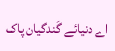اے دنیائے گَندگیان پاک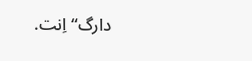دارگ“ اِنت.